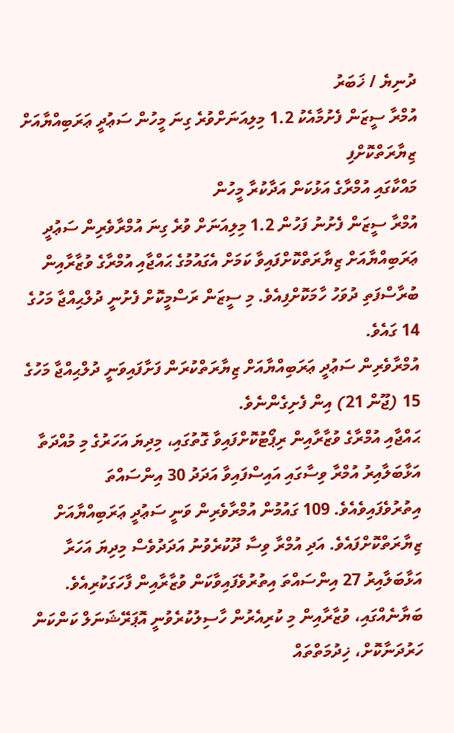ދުނިޔެ / ޚަބަރު
އުމްރާ ސީޒަން ފެށުމާއެކު 1.2 މިލިއަނަށްވުރެ ގިނަ މީހުން ސަޢުދީ ޢަރަބިއްޔާއަށް ޒިޔާރަތްކޮށްފި
މައްކާގައި އުމްރާގެ އަޅުކަން އަދާކުރާ މީހުން
އުމްރާ ސީޒަން ފެށުނު ފަހުން 1.2 މިލިއަނަށް ވުރެ ގިނަ އުމްރާވެރިން ސަޢުދީ ޢަރަބިއްޔާއަށް ޒިޔާރަތްކޮށްފައިވާ ކަމަށް އެގައުމުގެ ޙައްޖާއި އުމްރާގެ ވުޒާރާއިން ބުރާސްފަތި ދުވަހު ހާމަކޮށްފިއެވެ. މި ސީޒަން ރަސްމީކޮށް ފެށުނީ ދުލްޙިއްޖާ މަހުގެ 14 ގައެވެ.
އުމްރާވެރިން ސަޢުދީ ޢަރަބިއްޔާއަށް ޒިޔާރަތްކުރަން ފަށާފައިވަނީ ދުލްޙިއްޖާ މަހުގެ 15 (ޖޫން 21) އިން ފެށިގެންނެވެ.
ޙައްޖާއި އުމްރާގެ ވުޒާރާއިން ރިޕޯޓުކޮށްފައިވާ ގޮތުގައި، މިދިޔަ އަހަރުގެ މި މުއްދަތާ އަޅާބަލާއިރު އުމްރާ ވިސާގައި އައިސްފައިވާ އަދަދު 30 އިންސައްތަ އިތުރުވެފައިވެއެވެ. 109 ގައުމުން އުމްރާވެރިން ވަނީ ސަޢުދީ ޢަރަބިއްޔާއަށް ޒިޔާރަތްކޮށްފައެވެ. އަދި އުމްރާ ވިސާ ދޫކުރެވުނު އަދަދުވެސް މިދިޔަ އަހަރާ އަޅާބަލާއިރު 27 އިންސައްތަ އިތުރުވެފައިވާކަން ވުޒާރާއިން ފާހަގަކުރިއެވެ.
ބަޔާނެއްގައި، ވުޒާރާއިން މި ކުރިއެރުން ހާސިލުކުރެވުނީ އޮޕަރޭޝަނަލް ކަންކަން ހަރުދަނާކޮށް، ޚިދުމަތްތައް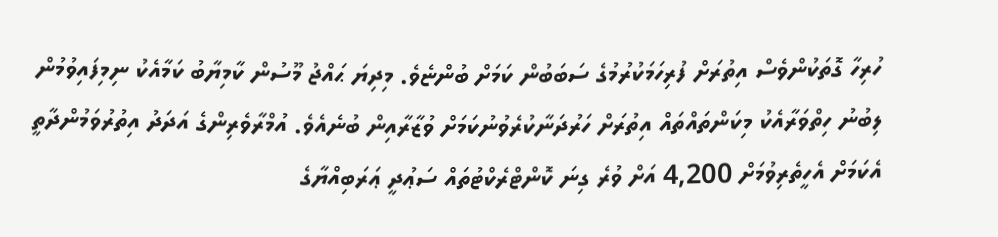ހުރިހާ ގޮތަކުންވެސް އިތުރަށް ފުރިހަމަކުރުމުގެ ސަބަބުން ކަމަށް ބުންޏެވެ. މިދިޔަ ޙައްޖު މޫސުން ކާމިޔާބު ކަމާއެކު ނިމިފައިވުމުން ލިބުނު ހިތްވަރާއެކު މިކަންތައްތައް އިތުރަށް ހަރުދަނާކުރެވުނުކަމަށް ވުޒާރާއިން ބުނެއެވެ. އުމްރާވެރިންގެ އަދަދު އިތުރުވަމުންދާތީ އެކަމަށް އެހީތެރިވުމަށް 4,200 އަށް ވުރެ ގިނަ ކޮންޓްރެކްޓުތައް ސަޢުދީ ޢަރަބިއްޔާގެ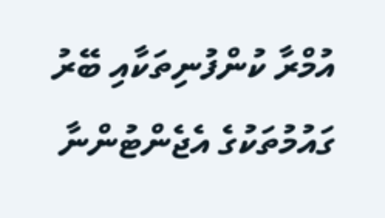އުމްރާ ކުންފުނިތަކާއި ބޭރު ގައުމުތަކުގެ އެޖެންޓުންނާ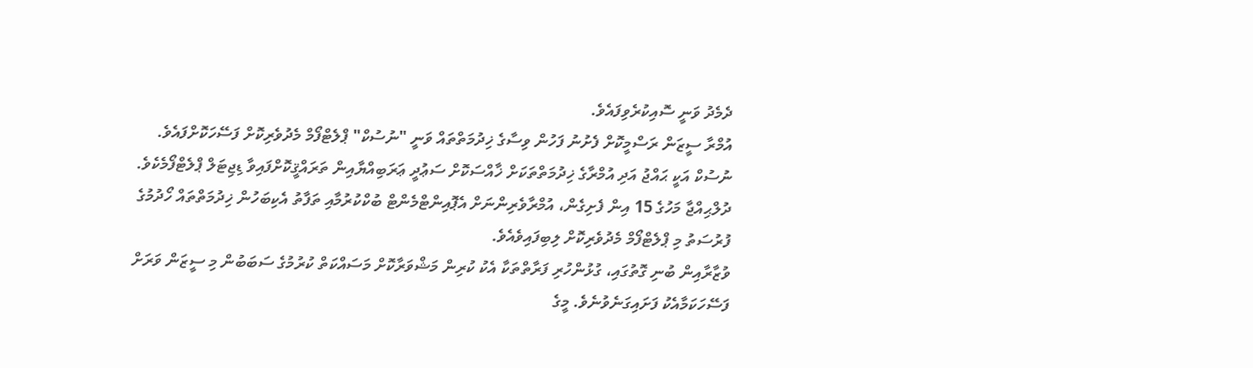ދެމެދު ވަނީ ސޮއިކުރެވިފައެވެ.
އުމްރާ ސީޒަން ރަސްމީކޮށް ފެށުނު ފަހުން ވިސާގެ ޚިދުމަތްތައް ވަނީ "ނުސުކް" ޕްލެޓްފޯމް މެދުވެރިކޮށް ފަސޭހަކޮށްފައެވެ. ނުސުކް އަކީ ޙައްޖު އަދި އުމްރާގެ ޚިދުމަތްތަކަށް ޚާއްސަކޮށް ސަޢުދީ ޢަރަބިއްޔާއިން ތަރައްޤީކޮށްފައިވާ ޑިޖިޓަލް ޕްލެޓްފޯމެކެވެ. ދުލްޙިއްޖާ މަހުގެ 15 އިން ފެށިގެން، އުމްރާވެރިންނަށް އެޕޮއިންޓްމެންޓް ބުކްކުރުމާއި ތަފާތު އެކިބަހުން ޚިދުމަތްތައް ހޯދުމުގެ ފުރުސަތު މި ޕްލެޓްފޯމް މެދުވެރިކޮށް ލިބިފައިވެއެވެ.
ވުޒާރާއިން ބުނި ގޮތުގައި، ގުޅުންހުރި ފަރާތްތަކާ އެކު ކުރިން މަޝްވަރާކޮށް މަސައްކަތް ކުރުމުގެ ސަބަބުން މި ސީޒަން ވަރަށް ފަސޭހަކަމާއެކު ފަށައިގަނެވުނެވެ. މީގެ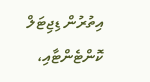އިތުރުން ޑިޖިޓަލް ކޮންޓެންޓާއި،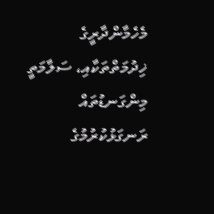މެހެމާންދާރީގެ ޚިދުމަތްތަކާއި، ސަލާމަތީ މިންގަނޑުތައް ރަނގަޅުކުރުމުގެ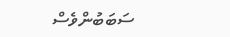ސަބަބުންވެސް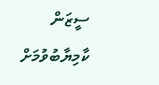ސީޒަން ކާމިޔާބުވުމަށް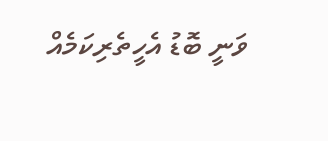ވަނީ ބޮޑު އެހީތެރިކަމެއް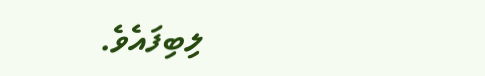ލިބިފައެވެ.